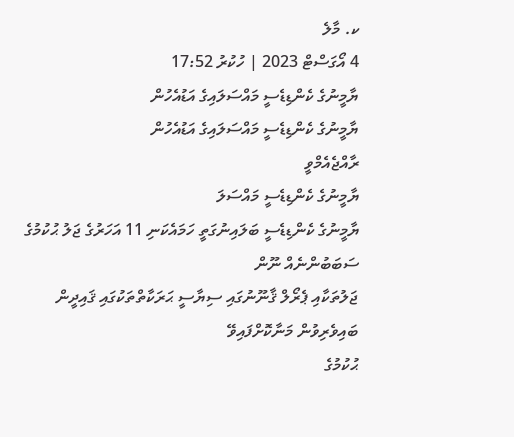ކ. މާލެ
4 އޯގަސްޓް 2023 | ހުކުރު 17:52
ޔާމީނުގެ ކެންޑިޑެސީ މައްސަލައިގެ އަޑުއެހުން
ޔާމީނުގެ ކެންޑިޑެސީ މައްސަލައިގެ އަޑުއެހުން
ރާއްޖެއެމްވީ
ޔާމީނުގެ ކެންޑިޑެސީ މައްސަލަ
ޔާމީނުގެ ކެންޑިޑެސީ ބަލައިނުގަތީ ހަމައެކަނި 11 އަހަރުގެ ޖަލު ޙުކުމުގެ ސަބަބުންނެއް ނޫން
ޖަލުތަކާއި ޕެރޯލް ޤާނޫނުގައި ސިޔާސީ ޙަރަކާތްތަކުގައި ޤައިދީން ބައިވެރިވުން މަނާކޮށްފައިވޭ
ޙުކުމުގެ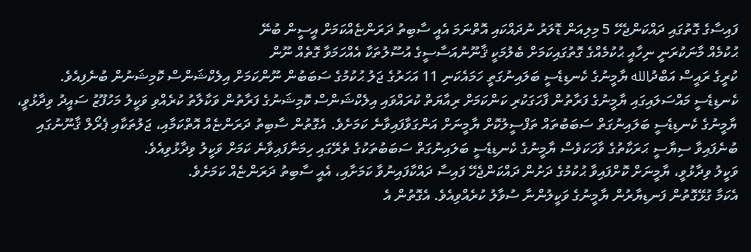ފައިސާގެ ގޮތުގައި ދައްކަންޖެހޭ 5 މިލިއަން ޑޮލަރު ނުދައްކައި އޮތްނަމަ އެއީ ސާބިތު ދަރަންޏެއްކަމަށް އީސީން ބުނޭ
ޙުކުމެއް މާނަކުރަނީ ނިހާއީ ޙުކުމެއްގެ ގޮތުގައިކަމަށް ބެލުމަކީ ޤާނޫނުއަސާސީގެ އުސޫލުތަކާ އެއްހަމަވާ ގޮތެއް ނޫން
ކުރީގެ ރައީސް އަބްދުالله ޔާމީނުގެ ކެނޑިޑެސީ ބަލައިނުގަތީ ހަމައެކަނި 11 އަހަރުގެ ޖަލު ޙުކުމުގެ ސަބަބުން ނޫންކަމަށް އިލެކްޝަންސް ކޮމިޝަނުން ބުނެފިއެވެ.
ކެނޑިޑެސީ މައްސަލައިގައި ޔާމީނުގެ ފަރާތުން ފާހަގަކުރި ކަންކަމަށް ރިއާޔަތް ކުރައްވައި އިލެކްޝަންސް ކޮމިޝަނުގެ ފަރާތުން ވަކާލާތު ކުރެއްވި ވަކީލު މަހުފޫޒު ސައީދު ވިދާޅުވީ، ޔާމީނުގެ ކެނޑިޑެސީ ބަލައިނުގަތް ސަބަބުތައް ތަފްސީލުކޮށް ޔާމީނަށް އަންގަވާފައިވާނެ ކަމަށެވެ. އެގޮތުން ސާބިތު ދަރަންޏެއް އޮތްކަމާއި، ޖަލުތަކާއި ޕެރޯލް ޤާނޫނުގައި ބުނެފައިވާ ސިޔާސީ ޙަރަކާތުގެ ވާހަކަވެސް ޔާމީނުގެ ކެނޑިޑެސީ ބަލައިނުގަތް ސަބަބުތަކުގެ ތެރޭގައި ހިމަނާފައިވާނެ ކަމަށް ވަކީލު ވިދާޅުވިއެވެ.
ވަކީލު ވިދާޅުވީ، ޔާމީނަށް ކޮށްފައިވާ ޙުކުމުގެ ދަށުން ދައްކަންޖެހޭ ފައިސާ ދައްކާފައިނުވާ ކަމަށާއި، އެއީ ސާބިތު ދަރަންޏެއް ކަމަށެވެ.
އެކަމާ ގުޅޭގޮތުން ފަނޑިޔާރުން ޔާމީނުގެ ވަކީލުންނާ ސުވާލު ކުރެއްވިއެވެ. އެގޮތުން އެ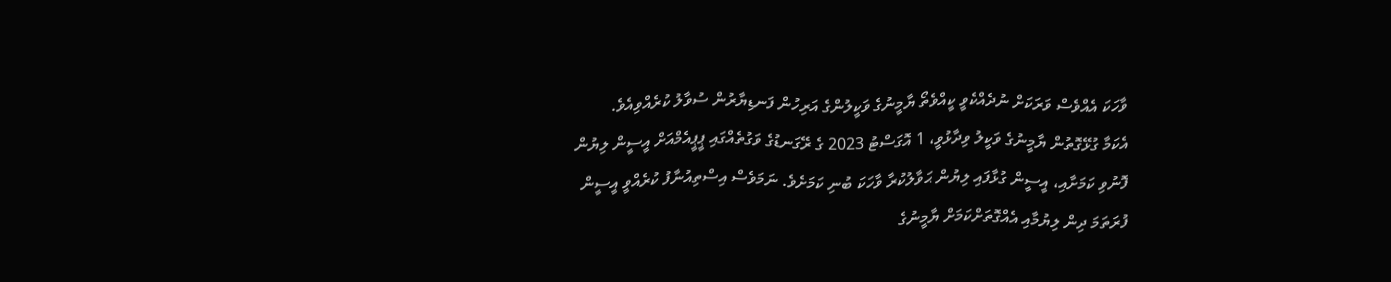ވާހަކަ އެއްވެސް ވަރަކަށް ނުދެއްކެވީ ކީއްވެތޯ ޔާމީނުގެ ވަކީލުންގެ އަރިހުން ފަނޑިޔާރުން ސުވާލު ކުރެއްވިއެވެ.
އެކަމާ ގުޅޭގޮތުން ޔާމީނުގެ ވަކީލު ވިދާޅުވީ، 1 އޮގަސްޓު 2023 ގެ ރޭގަނޑުގެ ވަގުތެއްގައި ޕީޕީއެމްއަށް އީސީން ލިޔުން ފޮނުވި ކަމަށާއި، އީސީން ގުޅާފައި ލިޔުން ޙަވާލުކުރާ ވާހަކަ ބުނި ކަމަށެވެ. ނަމަވެސް އިސްތިއުނާފު ކުރެއްވީ އީސީން ފުރަތަމަ ދިން ލިޔުމާއި އެއްގޮތަށްކަމަށް ޔާމީނުގެ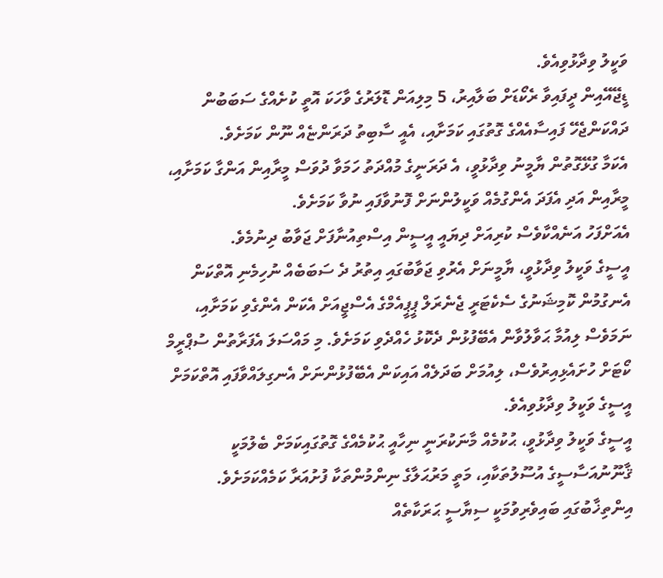ވަކީލު ވިދާޅުވިއެވެ.
ޑީޖޭއޭއިން ދީފައިވާ ރެކޯޑަށް ބަލާއިރު، 5 މިލިއަން ޑޮލަރުގެ ވާހަކަ އޮތީ ކުށެއްގެ ސަބަބުން ދައްކަންޖެހޭ ފައިސާއެއްގެ ގޮތުގައި ކަމަށާއި، އެއީ ސާބިތު ދަރަންޏެއް ނޫން ކަމަށެވެ.
އެކަމާ ގުޅޭގޮތުން ޔާމީނު ވިދާޅުވީ، އެ ދަރަނީގެ މުއްދަތު ހަމަވާ ދުވަސް މީރާއިން އަންގާ ކަމަށާއި، މީރާއިން އަދި އެފަދަ އެންގުމެއް ވަކީލުންނަށް ފޮނުވާފައި ނުވާ ކަމަށެވެ.
އެއަށްފަހު އަނެއްކާވެސް ކުރިއަށް ދިޔައީ އީސީން އިސްތިއުނާފަށް ޖަވާބު ދިނުމެވެ.
އީސީގެ ވަކީލު ވިދާޅުވީ، ޔާމީނަށް އެރުވި ޖަވާބުގައި އިތުރު ދެ ސަބަބެއް ނުހިމެނި އޮތްކަން އެނގުމުން ކޮމިޝަނުގެ ސެކެޓަރީ ޖެނެރަލް ޕީޕީއެމްގެ އެސްޖީއަށް އެކަން އެންގެވި ކަމަށާއި، ނަމަވެސް ލިއުމާ ޙަވާލުވާން އެބޭފުޅުން ދެކޮޅު ހެއްދެވި ކަމަށެވެ. މި މައްސަލަ އެފަރާތުން ސުޕްރީމް ކޯޓަށް ހުށައެޅިއިރުވެސް، ލިއުމަށް ބަދަލެއް އައިކަން އެބޭފުޅުންނަށް އެނގިލައްވާފައި އޮތްކަމަށް އީސީގެ ވަކީލު ވިދާޅުވިއެވެ.
އީސީގެ ވަކީލު ވިދާޅުވީ، ޙުކުމެއް މާނަކުރަނީ ނިހާއީ ޙުކުމެއްގެ ގޮތުގައިކަމަށް ބެލުމަކީ ޤާނޫނުއަސާސީގެ އުސޫލުތަކާއި، މަތީ މަރުޙަލާގެ ނިންމުންތަކާ ފުށުއަރާ ކަމެއްކަމަށެވެ.
އިންތިޚާބުގައި ބައިވެރިވުމަކީ ސިޔާސީ ޙަރަކާތެއް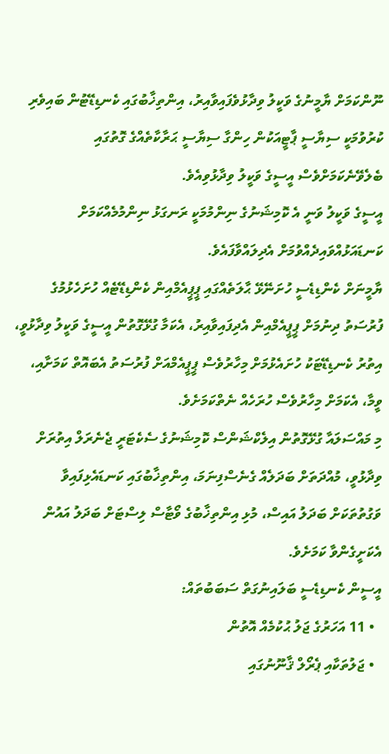ނޫންކަމަށް ޔާމީނުގެ ވަކީލު ވިދާޅުވެފައިވާއިރު، އިންތިޚާބުގައި ކެނޑިޑޭޓުން ބައިވެރި ކުރުވުމަކީ ސިޔާސީ ޕާޓީއަކުން ހިންގާ ސިޔާސީ ޙަރާކާތެއްގެ ގޮތުގައި ބެލެވޭނެކަމަށްވެސް އީސީގެ ވަކީލު ވިދާޅުވިއެވެ.
އީސީގެ ވަކީލު ވަނީ އެ ކޮމިޝަނުގެ ނިންމުމަކީ ރަނގަޅު ނިންމުމެއްކަމަށް ކަނޑައަޅުއްވައިދެއްވުމަށް އެދިލައްވާފައެވެ.
ޔާމީނަށް ކެންޑިޑެސީ ހުށަނޭޅޭ ޙާލަތެއްގައި ޕީޕީއެމްއިން ކެންޑިޑޭޓެއް ހުށަހެޅުމުގެ ފުރުސަތު ދިނުމަށް ޕީޕީއެމްއިން އެދިފައިވާއިރު، އެކަމާ ގުޅޭގޮތުން އީސީގެ ވަކީލު ވިދާޅުވީ، އިތުރު ކެނޑިޑޭޓަކު ހުށައެޅުމަށް މިހާރުވެސް ޕީޕީއެމްއަށް ފުރުސަތު އެބައޮތް ކަމަށާއި، ވީމާ، އެކަމަށް މިހާރުވެސް ހުރަހެއް ނެތްކަމަށެވެ.
މި މައްސަލައާ ގުޅޭގޮތުން އިލެކްޝަންސް ކޮމިޝަނުގެ ސެކެޓަރީ ޖެނެރަލް އިތުރަށް ވިދާޅުވީ، މުއްދަތަށް ބަދަލެއް ގެނެސްފިނަމަ، އިންތިޚާބުގައި ކަނޑައެޅިފައިވާ ވަގުތުތަކަށް ބަދަލު އައިސް، މުޅި އިންތިޚާބުގެ ވޯޓާސް ލިސްޓަށް ބަދަލު އައުން އެކަށީގެންވާ ކަމަށެވެ.
އީސީން ކެނޑިޑެސީ ބަލައިނުގަތް ސަބަބުތައް:
  • 11 އަހަރުގެ ޖަލު ޙުކުމެއް އޮތުން
  • ޖަލުތަކާއި ޕެރޯލް ޤާނޫނުގައި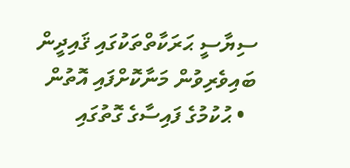ސިޔާސީ ޙަރަކާތްތަކުގައި ޤައިދީން ބައިވެރިވުން މަނާކޮށްފައި އޮތުން
  • ޙުކުމުގެ ފައިސާގެ ގޮތުގައި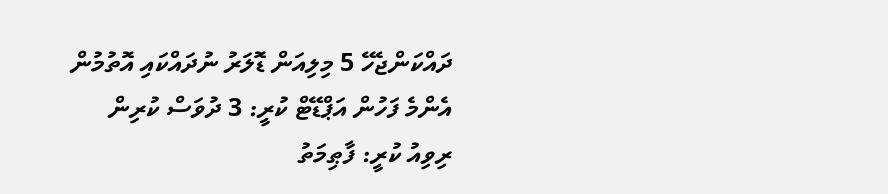ދައްކަންޖެހޭ 5 މިލިއަން ޑޮލަރު ނުދައްކައި އޮތުމުން
އެންމެ ފަހުން އަޕްޑޭޓް ކުރީ: 3 ދުވަސް ކުރިން
ރިވިއު ކުރީ: ފާޠިމަތު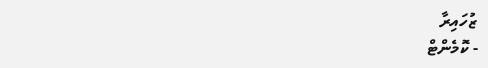ޒުހައިރާ
- ކޮމެންޓް